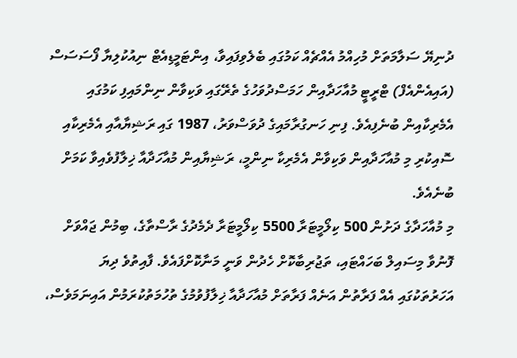ދުނިޔޭ ސަލާމަތަށް މުހިއްމު އެއްޗެއް ކަމުގައި ބެލެވިފައިވާ، އިންޓަމީޑިއެޓް ނިއުކުލިޔާ ފޯސަސަސް (އައިއެންއެފް) ޓްރީޓީ މުއާހަދާއިން ހަމަސްދުވަހުގެ ތެރޭގައި ވަކިވާން ނިންމައިފި ކަމުގައި އެމެރިކާއިން ބުނެފިއެވެ. ފިނި ހަނގުރާމައިގެ ދުވަސްވަރު، 1987 ގައި ރަޝިޔާއާއި އެމެރިކާއި ސޮއިކުރި މި މުއާހަދާއިން ވަކިވާން އެމެރިކާ ނިންމީ، ރަޝިޔާއިން މުއާހަދާއާ ޚިލާފުވެއިވާ ކަމަށް ބުނެއެވެ.
މި މުއާހަދާގެ ދަށުން 500 ކިލޯމީޓަރާ 5500 ކިލޯމީޓަރާ ދެމެދުގެ ރާސްތާގެ، ބިމުން ޖައްވަށް ފޮނުވާ މިސައިލް ބަހައްޓައި، ތަޖުރިބާކޮށް ހެދުން ވަނީ މަނާކޮށްފައެވެ. ފާއިތުވެ ދިޔަ އަހަރުތަކުގައި އެއް ފަރާތުން އަނެއް ފަރާތަށް މުއާހަދާއާ ޚިލާފުވުމުގެ ތުހުމަތުކުރަމުން އައިނަމަވެސް،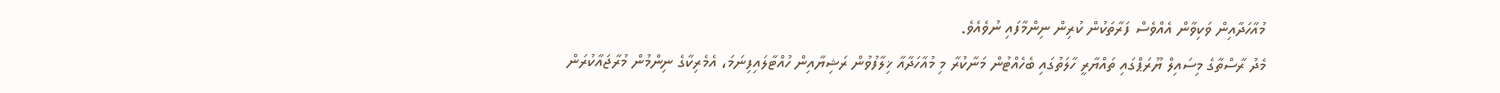މުއާހަދާއިން ވަކިވާން އެއްވެސް ފަރާތަކުން ކުރިން ނިންމާފައި ނުވެއެވެ.
މެދު ރާސްތާގެ މިސައިލް ޔޫރަޕްގައި ތައްޔާރީ ހާލަތުގައި ބެހެއްޓުން މަނާކުރާ މި މުއާހަދާއާ ޚިލާފުވުން ރަޝިޔާއިން ހުއްޓާލައިފިނަމަ، އެމެރިކާގެ ނިންމުން މުރާޖައާކުރަން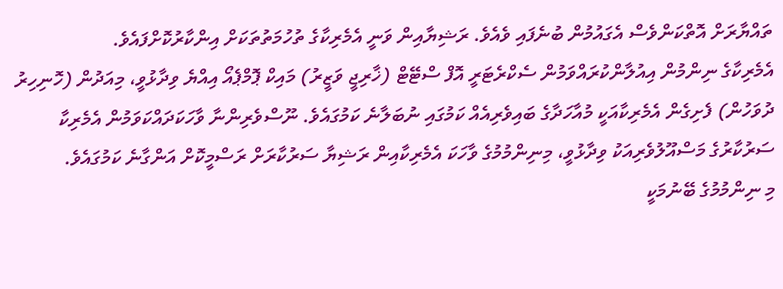ތައްޔާރަށް އޮތްކަންވެސް އެގައުމުން ބުނެފައި ވެއެވެ. ރަޝިޔާއިން ވަނީ އެމެރިކާގެ ތުހުމަތުތަކަށް އިންކާރުކޮށްފައެވެ.
އެމެރިކާގެ ނިންމުން އިއުލާންކުރައްވަމުން ސެކްރެޓަރީ އޮފް ސްޓޭޓް (ޚާރިޖީ ވަޒީރު) މައިކް ޕޮމްޕެއޯ އިއްޔެ ވިދާޅުވީ، މިއަދުން (ހޮނިހިރު ދުވަހުން) ފެށިގެން އެމެރިކާއަކީ މުއާހަދާގެ ބައިވެރިއެއް ކަމުގައި ނުބަލާނެ ކަމުގައެވެ. ނޫސްވެރިންނާ ވާހަކަދައްކަވަމުން އެމެރިކާ ސަރުކާރުގެ މަސްއޫލުވެރިއަކު ވިދާޅުވީ، މިނިންމުމުގެ ވާހަކަ އެމެރިކާއިން ރަޝިޔާ ސަރުކާރަށް ރަސްމީކޮށް އަންގާނެ ކަމުގައެވެ.
މި ނިންމުމުގެ ބޭނުމަކީ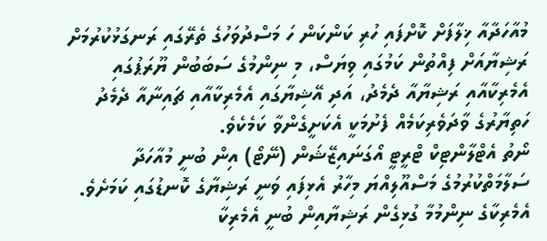މުއާހަދާއާ ޚިލާފަށް ކޮށްފައި ހުރި ކަންކަން ހަ މަސްދުވަހުގެ ތެރޭގައި ރަނގަޅުކުރުމަށް ރަޝިޔާއަށް ފިއްތުން ކަމުގައި ވިޔަސް، މި ނިންމުގެ ސަބަބުން ޔޫރަޕުގައި އެމެރިކާއާއި ރަޝިޔާއާ ދެމެދު، އަދި އޭޝިޔާގައި އެމެރިކާއާއި ޗައިނާއާ ދެމެދު ހަތިޔާރުގެ ވާދަވެރިކަމެއް ފެށުމަކީ އެކަށީގެންވާ ކަމެކެވެ.
ނޯތު އެޓްލާންޓިކް ޓްރީޓީ އޯގަނައިޒޭޝަން (ނޭޓޯ) އިން ބުނީ މުއާހަދާ ސަލާމަތްކުރުމުގެ މަސްއޫލިއްޔަ މިހާރު އެޅިފައި ވަނީ ރަޝިޔާގެ ކޮނޑުގައި ކަމަށެވެ.
އެމެރިކާގެ ނިންމުމާ ގުޅިގެން ރަޝިޔާއިން ބުނީ އެމެރިކާ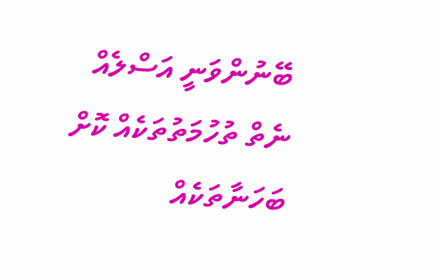ބޭނުންވަނީ އަސްލެއް ނެތް ތުހުމަތުތަކެއް ކޮށް ބަހަނާތަކެއް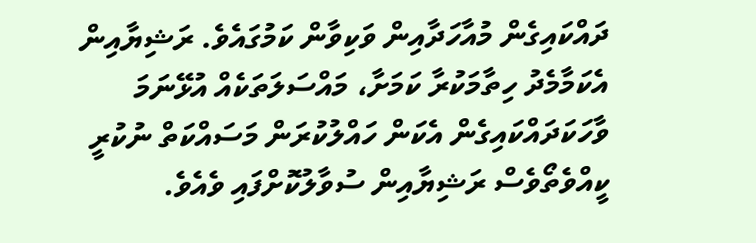ދައްކައިގެން މުއާހަދާއިން ވަކިވާން ކަމުގައެވެ. ރަޝިޔާއިން އެކަމާމެދު ހިތާމަކުރާ ކަމަށާ، މައްސަލަތަކެއް އުޅޭނަމަ ވާހަކަދައްކައިގެން އެކަން ހައްލުކުރަން މަސައްކަތް ނުކުރީ ކީއްވެތޯވެސް ރަޝިޔާއިން ސުވާލުކޮށްފައި ވެއެވެ.